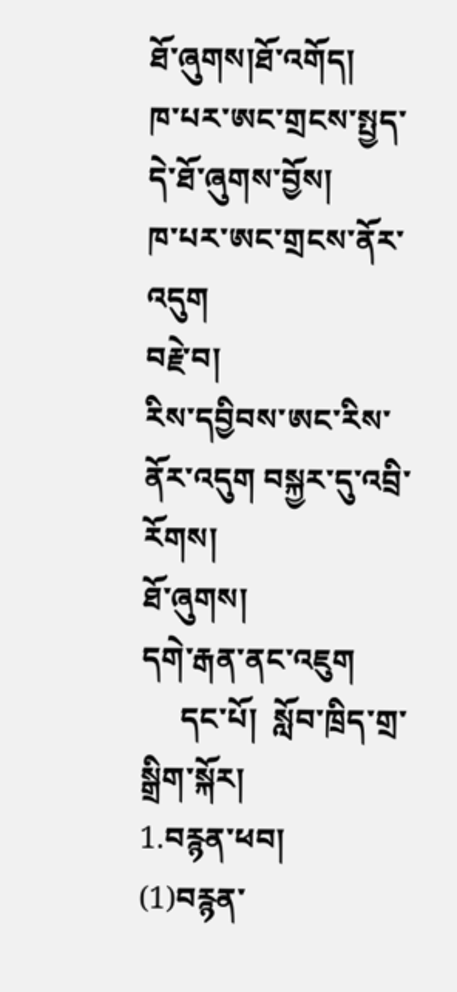ཐོ་ཞུགས།ཐོ་འགོད།
ཁ་པར་ཨང་གྲངས་སྤྱད་དེ་ཐོ་ཞུགས་བྱོས།
ཁ་པར་ཨང་གྲངས་ནོར་འདུག
བརྗེ་བ།
རིས་དབྱིབས་ཨང་རིས་ནོར་འདུག བསྐྱར་དུ་འབྲི་རོགས།
ཐོ་ཞུགས།
དགེ་རྒན་ནང་འཇུག
     དང་པོ།  སློབ་ཁྲིད་གྲ་སྒྲིག་སྐོར།
1.བརྙན་ཕབ།
(1)བརྙན་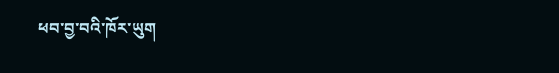ཕབ་བྱ་བའི་ཁོར་ཡུག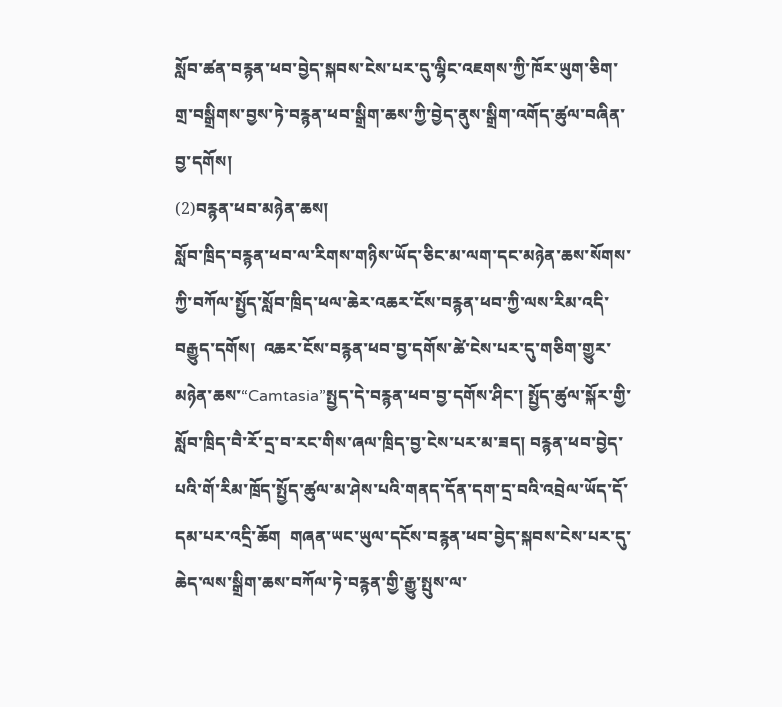སློབ་ཚན་བརྙན་ཕབ་བྱེད་སྐབས་ངེས་པར་དུ་ལྷིང་འཇགས་ཀྱི་ཁོར་ཡུག་ཅིག་གྲ་བསྒྲིགས་བྱས་ཏེ་བརྙན་ཕབ་སྒྲིག་ཆས་ཀྱི་བྱེད་ནུས་སྒྲིག་འགོད་ཚུལ་བཞིན་བྱ་དགོས།
(2)བརྙན་ཕབ་མཉེན་ཆས།
སློབ་ཁྲིད་བརྙན་ཕབ་ལ་རིགས་གཉིས་ཡོད་ཅིང་མ་ལག་དང་མཉེན་ཆས་སོགས་ཀྱི་བཀོལ་སྤྱོད་སློབ་ཁྲིད་ཕལ་ཆེར་འཆར་ངོས་བརྙན་ཕབ་ཀྱི་ལས་རིམ་འདི་བརྒྱུད་དགོས།  འཆར་ངོས་བརྙན་ཕབ་བྱ་དགོས་ཚེ་ངེས་པར་དུ་གཅིག་གྱུར་མཉེན་ཆས་“Camtasia”སྤྱད་དེ་བརྙན་ཕབ་བྱ་དགོས་ཤིང་། སྤྱོད་ཚུལ་སྐོར་གྱི་སློབ་ཁྲིད་བཻ་རོ་དྲ་བ་རང་གིས་ཞལ་ཁྲིད་བྱ་ངེས་པར་མ་ཟད། བརྙན་ཕབ་བྱེད་པའི་གོ་རིམ་ཁྲོད་སྤྱོད་ཚུལ་མ་ཤེས་པའི་གནད་དོན་དག་དྲ་བའི་འབྲེལ་ཡོད་དོ་དམ་པར་འདྲི་ཆོག  གཞན་ཡང་ཡུལ་དངོས་བརྙན་ཕབ་བྱེད་སྐབས་ངེས་པར་དུ་ཆེད་ལས་སྒྲིག་ཆས་བཀོལ་ཏེ་བརྙན་གྱི་རྒྱུ་སྤུས་ལ་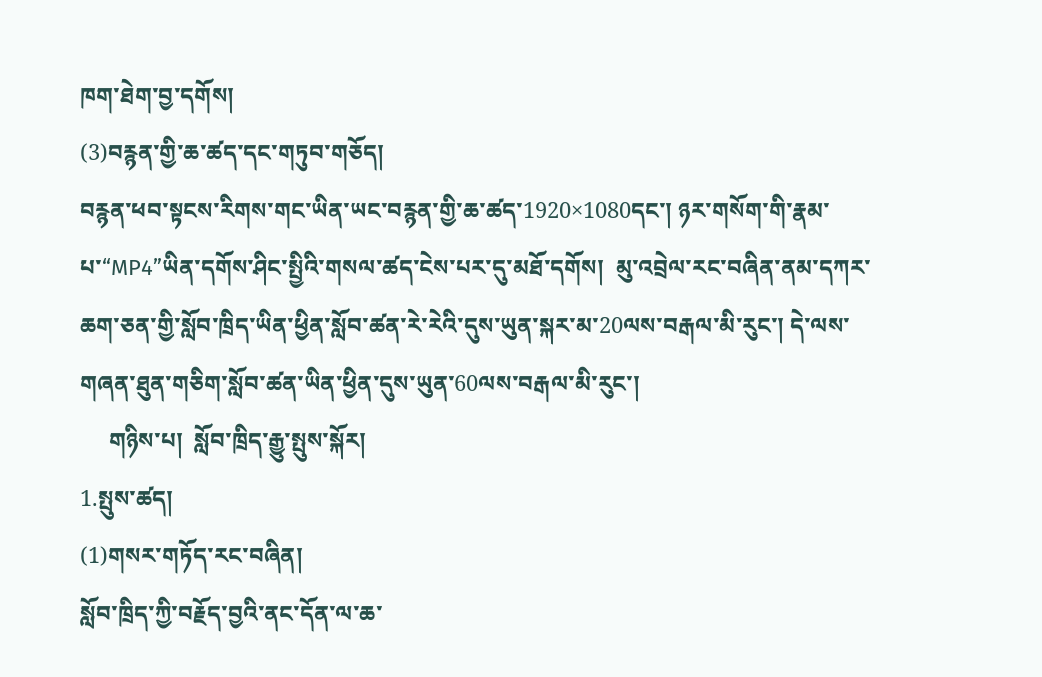ཁག་ཐེག་བྱ་དགོས།
(3)བརྙན་གྱི་ཆ་ཚད་དང་གཏུབ་གཅོད།
བརྙན་ཕབ་སྟངས་རིགས་གང་ཡིན་ཡང་བརྙན་གྱི་ཆ་ཚད་1920×1080དང་། ཉར་གསོག་གི་རྣམ་པ་“MP4”ཡིན་དགོས་ཤིང་སྤྱིའི་གསལ་ཚད་ངེས་པར་དུ་མཐོ་དགོས།  མུ་འབྲེལ་རང་བཞིན་ནམ་དཀར་ཆག་ཅན་གྱི་སློབ་ཁྲིད་ཡིན་ཕྱིན་སློབ་ཚན་རེ་རེའི་དུས་ཡུན་སྐར་མ་20ལས་བརྒལ་མི་རུང་། དེ་ལས་གཞན་ཐུན་གཅིག་སློབ་ཚན་ཡིན་ཕྱིན་དུས་ཡུན་60ལས་བརྒལ་མི་རུང་།
     གཉིས་པ།  སློབ་ཁྲིད་རྒྱུ་སྤུས་སྐོར།
1.སྤུས་ཚད།
(1)གསར་གཏོད་རང་བཞིན།
སློབ་ཁྲིད་ཀྱི་བརྗོད་བྱའི་ནང་དོན་ལ་ཆ་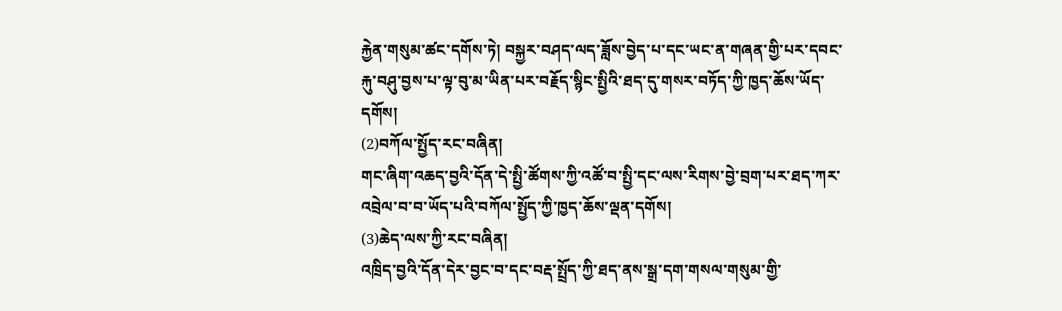རྐྱེན་གསུམ་ཚང་དགོས་ཏེ། བསྐྱར་བཤད་ལད་ཟློས་བྱེད་པ་དང་ཡང་ན་གཞན་གྱི་པར་དབང་རྐུ་བཤུ་བྱས་པ་ལྟ་བུ་མ་ཡིན་པར་བརྗོད་སྙིང་སྤྱིའི་ཐད་དུ་གསར་བཏོད་ཀྱི་ཁྱད་ཆོས་ཡོད་དགོས།
(2)བཀོལ་སྤྱོད་རང་བཞིན།
གང་ཞིག་འཆད་བྱའི་དོན་དེ་སྤྱི་ཚོགས་ཀྱི་འཚོ་བ་སྤྱི་དང་ལས་རིགས་བྱེ་བྲག་པར་ཐད་ཀར་འབྲེལ་བ་བ་ཡོད་པའི་བཀོལ་སྤྱོད་ཀྱི་ཁྱད་ཆོས་ལྡན་དགོས།
(3)ཆེད་ལས་ཀྱི་རང་བཞིན།
འཁྲིད་བྱའི་དོན་དེར་བྱང་བ་དང་བརྡ་སྤྲོད་ཀྱི་ཐད་ནས་སྒྲ་དག་གསལ་གསུམ་གྱི་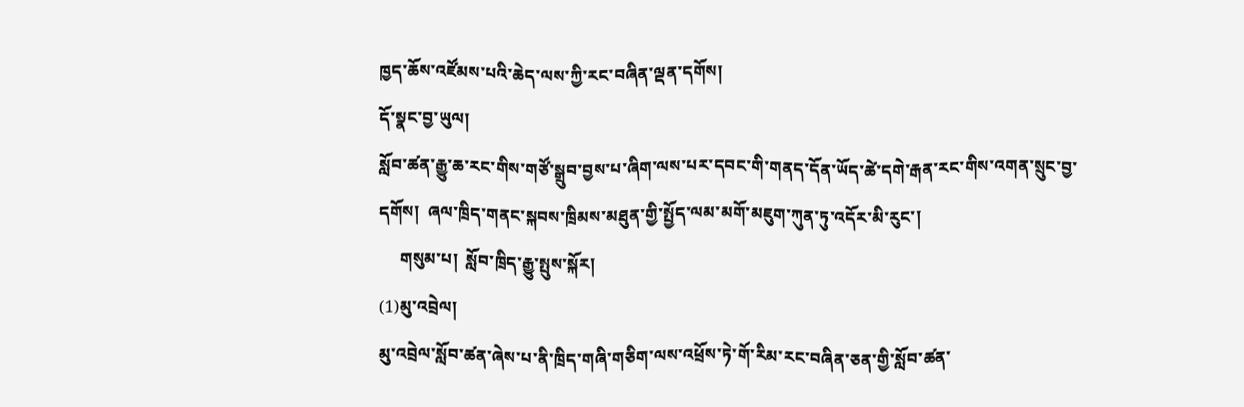ཁྱད་ཆོས་འཛོམས་པའི་ཆེད་ལས་ཀྱི་རང་བཞིན་ལྡན་དགོས།
དོ་སྣང་བྱ་ཡུལ།
སློབ་ཚན་རྒྱུ་ཆ་རང་གིས་གཙོ་སྒྲུབ་བྱས་པ་ཞིག་ལས་པར་དབང་གི་གནད་དོན་ཡོད་ཚེ་དགེ་རྒན་རང་གིས་འགན་སྲུང་བྱ་དགོས།  ཞལ་ཁྲིད་གནང་སྐབས་ཁྲིམས་མཐུན་གྱི་སྤྱོད་ལམ་མགོ་མཇུག་ཀུན་ཏུ་འདོར་མི་རུང་།
     གསུམ་པ།  སློབ་ཁྲིད་རྒྱུ་སྤུས་སྐོར།
(1)མུ་འབྲེལ།
མུ་འབྲེལ་སློབ་ཚན་ཞེས་པ་ནི་ཁྲིད་གཞི་གཅིག་ལས་འཕྲོས་ཏེ་གོ་རིམ་རང་བཞིན་ཅན་གྱི་སློབ་ཚན་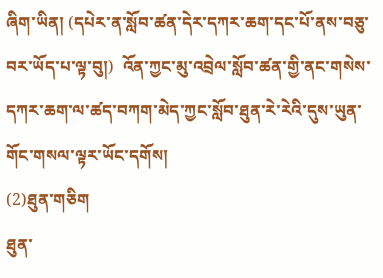ཞིག་ཡིན། (དཔེར་ན་སློབ་ཚན་དེར་དཀར་ཆག་དང་པོ་ནས་བཅུ་བར་ཡོད་པ་ལྟ་བུ།)  འོན་ཀྱང་མུ་འབྲེལ་སློབ་ཚན་གྱི་ནང་གསེས་དཀར་ཆག་ལ་ཚད་བཀག་མེད་ཀྱང་སློབ་ཐུན་རེ་རེའི་དུས་ཡུན་གོང་གསལ་ལྟར་ཡོང་དགོས།
(2)ཐུན་གཅིག
ཐུན་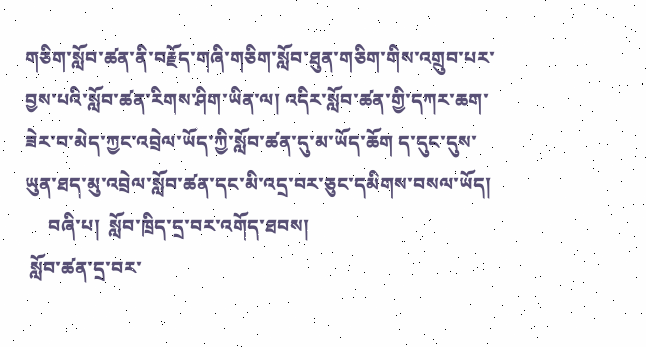གཅིག་སློབ་ཚན་ནི་བརྗོད་གཞི་གཅིག་སློབ་ཐུན་གཅིག་གིས་འགྲུབ་པར་བྱས་པའི་སློབ་ཚན་རིགས་ཤིག་ཡིན་ལ། འདིར་སློབ་ཚན་གྱི་དཀར་ཆག་ཟེར་བ་མེད་ཀྱང་འབྲེལ་ཡོད་ཀྱི་སློབ་ཚན་དུ་མ་ཡོད་ཆོག ད་དུང་དུས་ཡུན་ཐད་མུ་འབྲེལ་སློབ་ཚན་དང་མི་འདྲ་བར་ཅུང་དམིགས་བསལ་ཡོད།
     བཞི་པ།  སློབ་ཁྲིད་དྲ་བར་འགོད་ཐབས།
 སློབ་ཚན་དྲ་བར་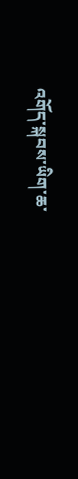འགོད་སྐབས་ཡིག་ཆ་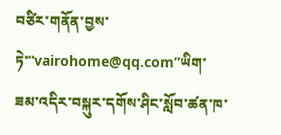བཙིར་གནོན་བྱས་ཏེ་“vairohome@qq.com”ཡིག་ཟམ་འདིར་བསྐུར་དགོས་ཤིང་སློབ་ཚན་ཁ་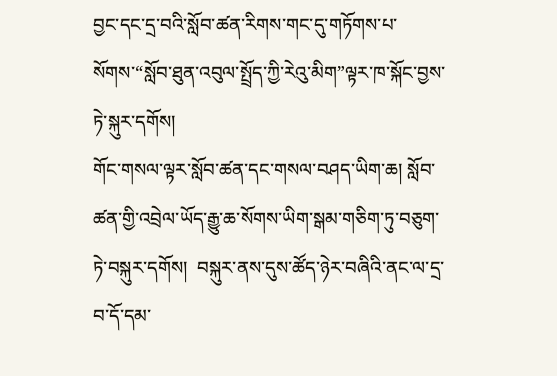བྱང་དང་དྲ་བའི་སློབ་ཚན་རིགས་གང་དུ་གཏོགས་པ་སོགས་“སློབ་ཐུན་འབུལ་སྤྲོད་ཀྱི་རེའུ་མིག”ལྟར་ཁ་སྐོང་བྱས་ཏེ་སྐུར་དགོས།
གོང་གསལ་ལྟར་སློབ་ཚན་དང་གསལ་བཤད་ཡིག་ཆ། སློབ་ཚན་གྱི་འབྲེལ་ཡོད་རྒྱུ་ཆ་སོགས་ཡིག་སྒམ་གཅིག་ཏུ་བཅུག་ཏེ་བསྐུར་དགོས།  བསྐུར་ནས་དུས་ཚོད་ཉེར་བཞིའི་ནང་ལ་དྲ་བ་དོ་དམ་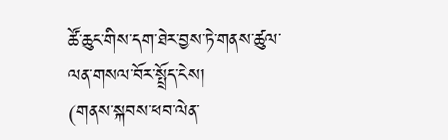ཚོ་ཆུང་གིས་དག་ཐེར་བྱས་ཏེ་གནས་ཚུལ་ལན་གསལ་བོར་སྤྲོད་ངེས།
(གནས་སྐབས་ཕབ་ལེན་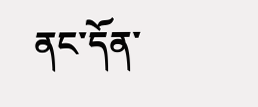ནང་དོན་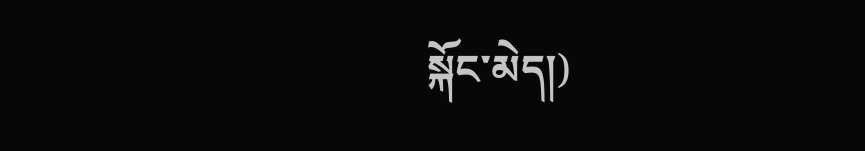སྐོང་མེད།)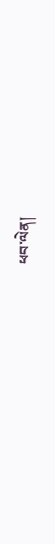ཕབ་ལེན།